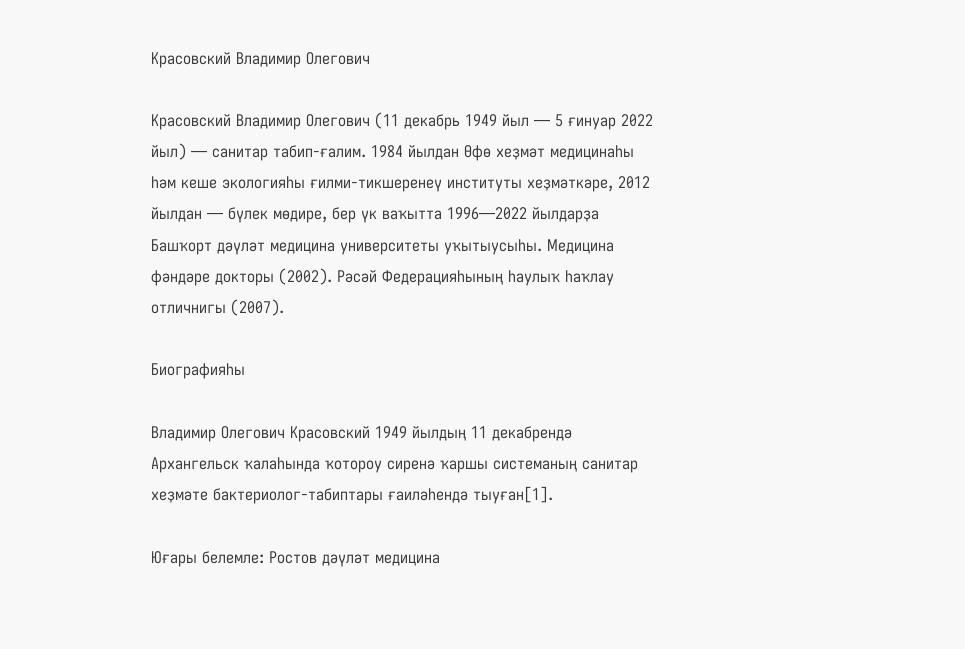Красовский Владимир Олегович

Красовский Владимир Олегович (11 декабрь 1949 йыл — 5 ғинуар 2022 йыл) — санитар табип-ғалим. 1984 йылдан Өфө хеҙмәт медицинаһы һәм кеше экологияһы ғилми-тикшеренеү институты хеҙмәткәре, 2012 йылдан — бүлек мөдире, бер үк ваҡытта 1996—2022 йылдарҙа Башҡорт дәүләт медицина университеты уҡытыусыһы. Медицина фәндәре докторы (2002). Рәсәй Федерацияһының һаулыҡ һаҡлау отличнигы (2007).

Биографияһы

Владимир Олегович Красовский 1949 йылдың 11 декабрендә Архангельск ҡалаһында ҡотороу сиренә ҡаршы системаның санитар хеҙмәте бактериолог-табиптары ғаиләһендә тыуған[1].

Юғары белемле: Ростов дәүләт медицина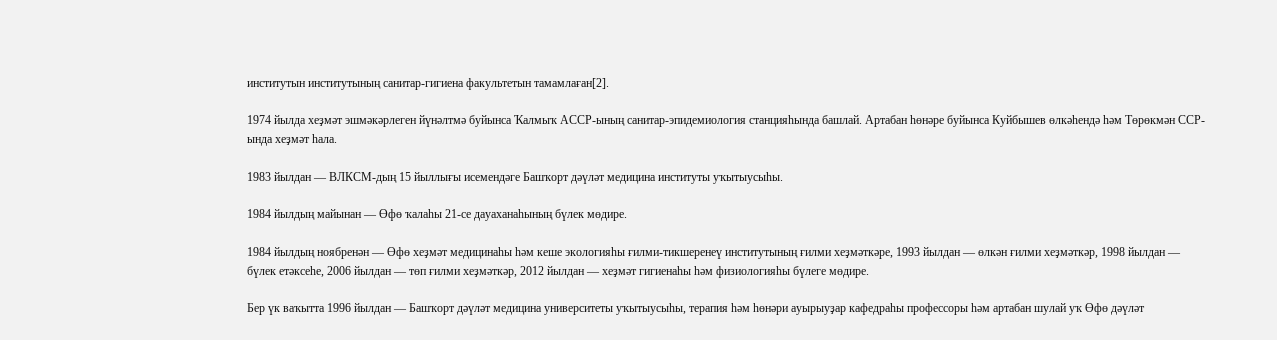институтын институтының санитар-гигиена факультетын тамамлаған[2].

1974 йылда хеҙмәт эшмәкәрлеген йүнәлтмә буйынса Ҡалмыҡ АССР-ының санитар-эпидемиология станцияһында башлай. Артабан һөнәре буйынса Куйбышев өлкәһендә һәм Төрөкмән ССР-ында хеҙмәт һала.

1983 йылдан — ВЛКСМ-дың 15 йыллығы исемендәге Башҡорт дәүләт медицина институты уҡытыусыһы.

1984 йылдың майынан — Өфө ҡалаһы 21-се дауаханаһының бүлек мөдире.

1984 йылдың ноябренән — Өфө хеҙмәт медицинаһы һәм кеше экологияһы ғилми-тикшеренеү институтының ғилми хеҙмәткәре, 1993 йылдан — өлкән ғилми хеҙмәткәр, 1998 йылдан — бүлек етәксеһе, 2006 йылдан — төп ғилми хеҙмәткәр, 2012 йылдан — хеҙмәт гигиенаһы һәм физиологияһы бүлеге мөдире.

Бер үк ваҡытта 1996 йылдан — Башҡорт дәүләт медицина университеты уҡытыусыһы, терапия һәм һөнәри ауырыуҙар кафедраһы профессоры һәм артабан шулай уҡ Өфө дәүләт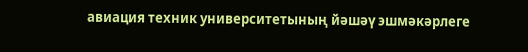авиация техник университетының йәшәү эшмәкәрлеге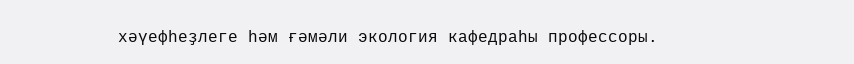хәүефһеҙлеге һәм ғәмәли экология кафедраһы профессоры.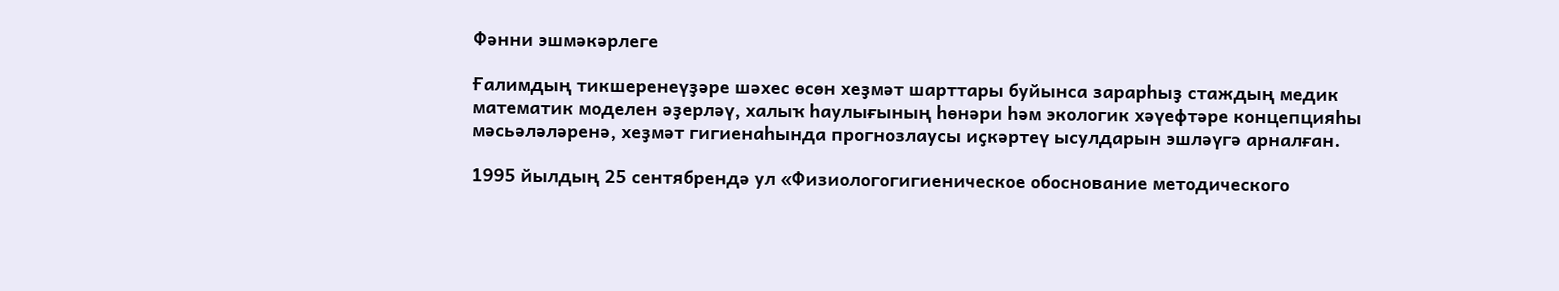Фәнни эшмәкәрлеге

Ғалимдың тикшеренеүҙәре шәхес өсөн хеҙмәт шарттары буйынса зарарһыҙ стаждың медик математик моделен әҙерләү, халыҡ һаулығының һөнәри һәм экологик хәүефтәре концепцияһы мәсьәләләренә, хеҙмәт гигиенаһында прогнозлаусы иҫкәртеү ысулдарын эшләүгә арналған.

1995 йылдың 25 сентябрендә ул «Физиологогигиеническое обоснование методического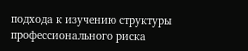подхода к изучению структуры профессионального риска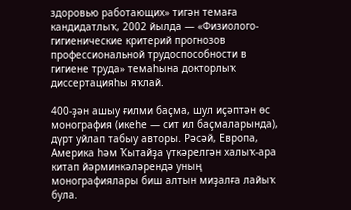здоровью работающих» тигән темаға кандидатлыҡ, 2002 йылда — «Физиолого-гигиенические критерий прогнозов профессиональной трудоспособности в гигиене труда» темаһына докторлыҡ диссертацияһы яҡлай.

400-ҙән ашыу ғилми баҫма, шул иҫәптән өс монография (икеһе — сит ил баҫмаларында), дүрт уйлап табыу авторы. Рәсәй, Европа, Америка һәм Ҡытайҙа үткәрелгән халыҡ-ара китап йәрминкәләрендә уның монографиялары биш алтын миҙалға лайыҡ була.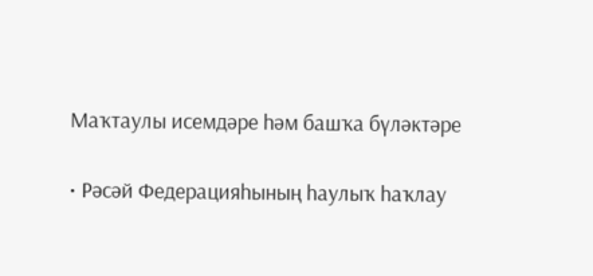Маҡтаулы исемдәре һәм башҡа бүләктәре

• Рәсәй Федерацияһының һаулыҡ һаҡлау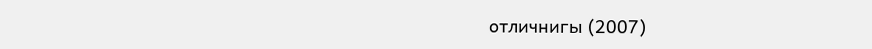отличнигы (2007)